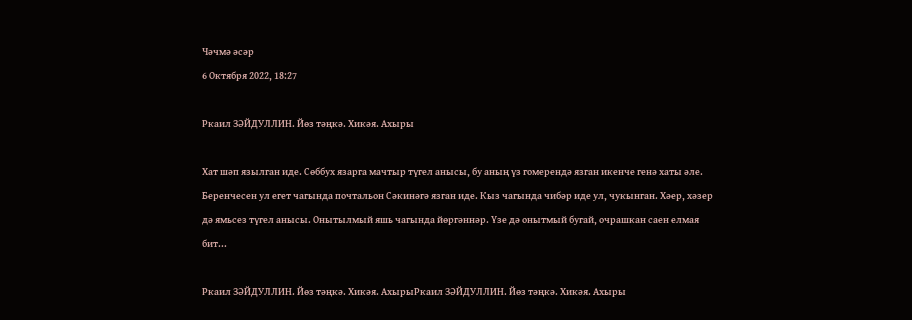Чәчмә әсәр
6 Октября 2022, 18:27

Ркаил ЗӘЙДУЛЛИН. Йөз тәңкә. Xикәя. Ахыры

Хат шәп язылган иде. Сөббух язарга мачтыр түгел анысы, бу аның үз гомерендә язган икенче генә хаты әле. Беренчесен ул егет чагында почтальон Сәкинәгә язган иде. Кыз чагында чибәр иде ул, чукынган. Хәер, хәзер дә ямьсез түгел анысы. Онытылмый яшь чагында йөргәннәр. Үзе дә онытмый бугай, очрашкан саен елмая бит...

Ркаил ЗӘЙДУЛЛИН. Йөз тәңкә. Xикәя. АхырыРкаил ЗӘЙДУЛЛИН. Йөз тәңкә. Xикәя. Ахыры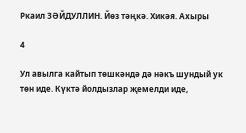Ркаил ЗӘЙДУЛЛИН. Йөз тәңкә. Xикәя. Ахыры

4

Ул авылга кайтып төшкәндә дә нәкъ шундый ук төн иде. Күктә йолдызлар җемелди иде,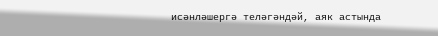исәнләшергә теләгәндәй, аяк астында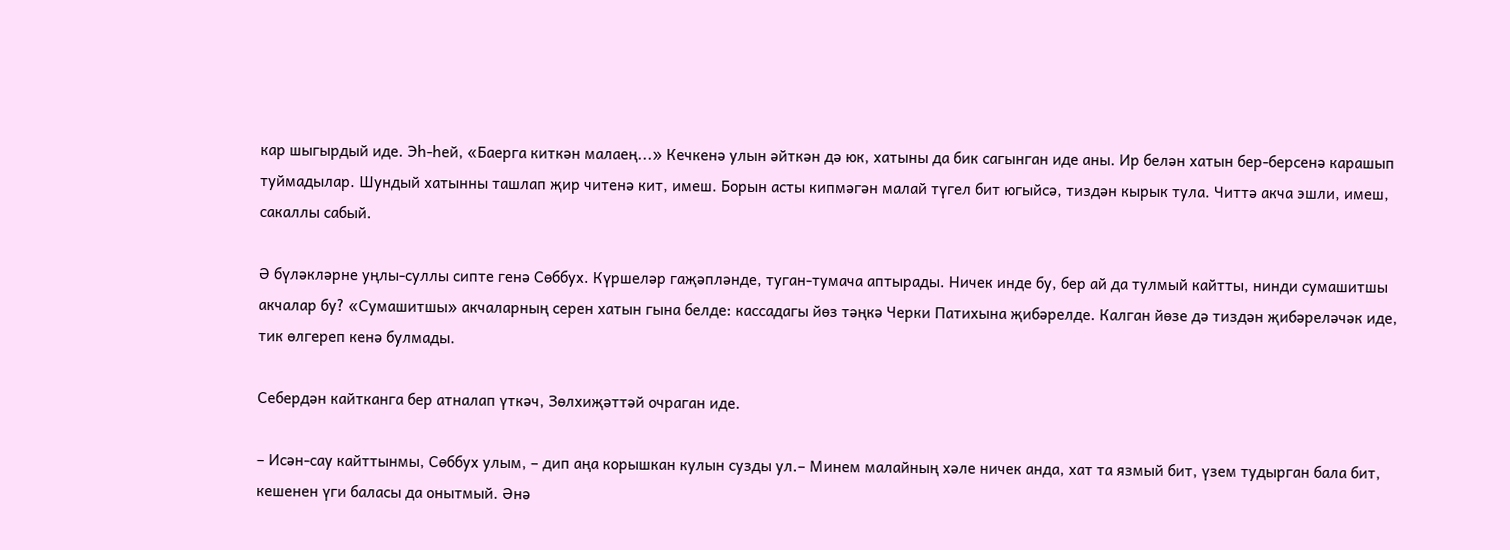кар шыгырдый иде. Эһ-һей, «Баерга киткән малаең...» Кечкенә улын әйткән дә юк, хатыны да бик сагынган иде аны. Ир белән хатын бер-берсенә карашып туймадылар. Шундый хатынны ташлап җир читенә кит, имеш. Борын асты кипмәгән малай түгел бит югыйсә, тиздән кырык тула. Читтә акча эшли, имеш, сакаллы сабый.

Ә бүләкләрне уңлы-суллы сипте генә Сөббух. Күршеләр гаҗәпләнде, туган-тумача аптырады. Ничек инде бу, бер ай да тулмый кайтты, нинди сумашитшы акчалар бу? «Сумашитшы» акчаларның серен хатын гына белде: кассадагы йөз тәңкә Черки Патихына җибәрелде. Калган йөзе дә тиздән җибәреләчәк иде, тик өлгереп кенә булмады.

Себердән кайтканга бер атналап үткәч, Зөлхиҗәттәй очраган иде.

– Исән-сау кайттынмы, Сөббух улым, – дип аңа корышкан кулын сузды ул.– Минем малайның хәле ничек анда, хат та язмый бит, үзем тудырган бала бит, кешенен үги баласы да онытмый. Әнә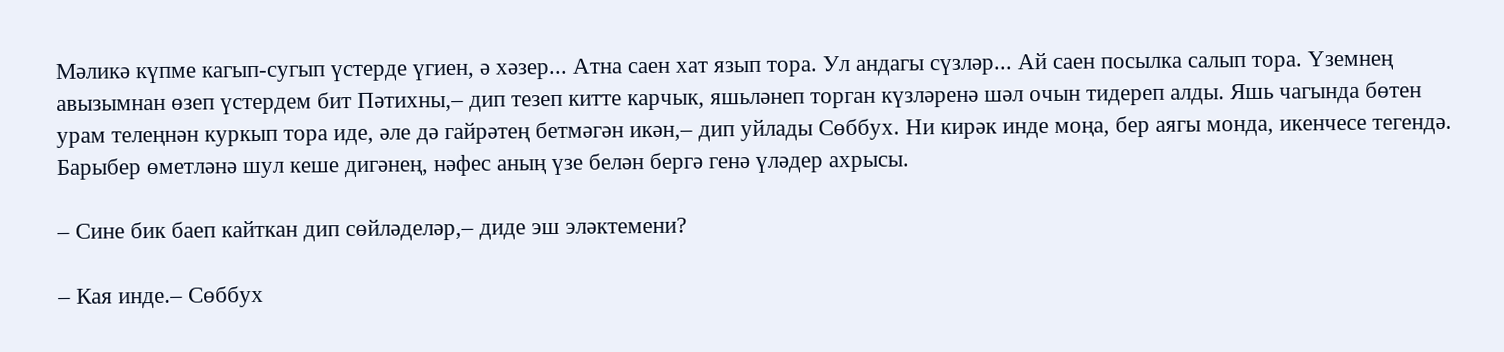Мәликә күпме кагып-сугып үстерде үгиен, ә хәзер... Атна саен хат язып тора. Ул андагы сүзләр... Ай саен посылка салып тора. Үземнең авызымнан өзеп үстердем бит Пәтихны,– дип тезеп китте карчык, яшьләнеп торган күзләренә шәл очын тидереп алды. Яшь чагында бөтен урам телеңнән куркып тора иде, әле дә гайрәтең бетмәгән икән,– дип уйлады Сөббух. Ни кирәк инде моңа, бер аягы монда, икенчесе тегендә. Барыбер өметләнә шул кеше дигәнең, нәфес аның үзе белән бергә генә үләдер ахрысы.

– Сине бик баеп кайткан дип сөйләделәр,– диде эш эләктемени?

– Кая инде.– Сөббух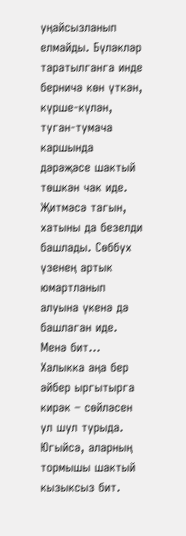уңайсызланып елмайды. Бүләкләр таратылганга инде берничә көн үткән, күрше-күлән, туган-тумача каршында дәрәҗәсе шактый төшкән чак иде. Җитмәсә тагын, хатыны да безелди башлады. Сөббух үзенең артык юмартланып алуына үкенә дә башлаган иде. Менә бит... Халыкка аңа бер әйбер ыргытырга кирәк – сөйләсен ул шул турыда. Югыйсә, аларның тормышы шактый кызыксыз бит.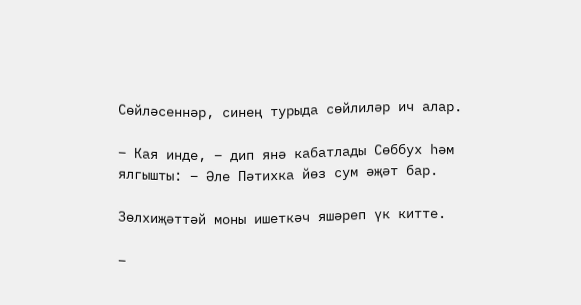Сөйләсеннәр, синең турыда сөйлиләр ич алар.

– Кая инде, – дип янә кабатлады Сөббух һәм ялгышты: – Әле Пәтихка йөз сум әҗәт бар.

Зөлхиҗәттәй моны ишеткәч яшәреп үк китте.

–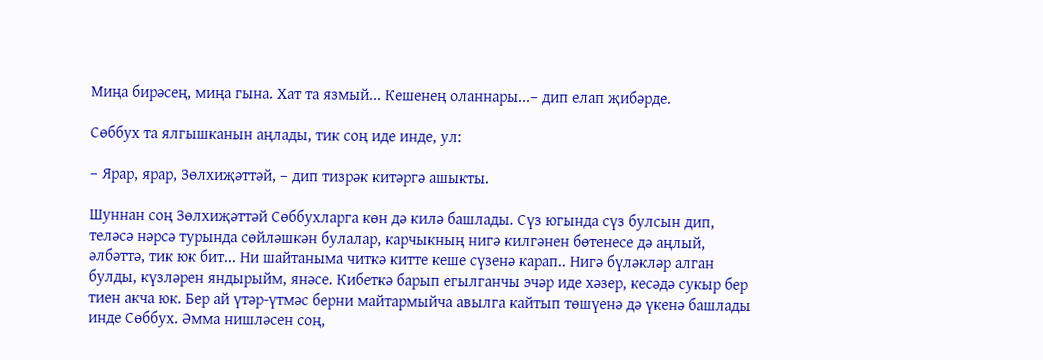Миңа бирәсең, миңа гына. Хат та язмый... Кешенең оланнары...– дип елап җибәрде.

Сөббух та ялгышканын аңлады, тик соң иде инде, ул:

– Ярар, ярар, Зөлхиҗәттәй, – дип тизрәк китәргә ашыкты.

Шуннан соң Зөлхиҗәттәй Сөббухларга көн дә килә башлады. Сүз югында сүз булсын дип, теләсә нәрсә турында сөйләшкән булалар, карчыкның нигә килгәнен бөтенесе дә аңлый, әлбәттә, тик юк бит... Ни шайтаныма читкә китте кеше сүзенә карап.. Нигә бүләкләр алган булды, күзләрен яндырыйм, янәсе. Кибеткә барып егылганчы эчәр иде хәзер, кесәдә сукыр бер тиен акча юк. Бер ай үтәр-үтмәс берни майтармыйча авылга кайтып төшүенә дә үкенә башлады инде Сөббух. Әмма нишләсен соң,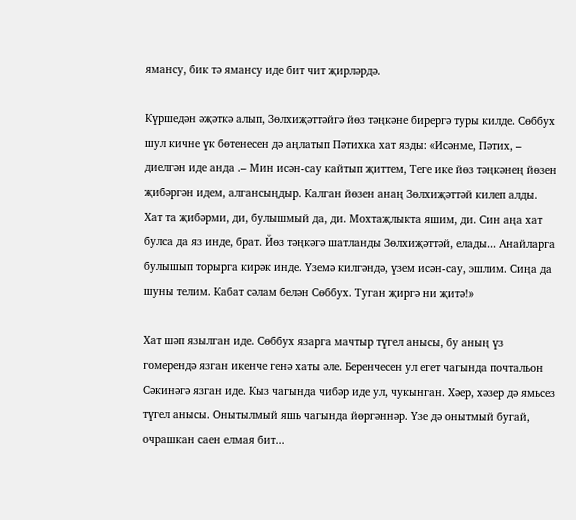ямансу, бик тә ямансу иде бит чит җирләрдә.

Күршедән әҗәткә алып, Зөлхиҗәттәйгә йөз тәңкәне бирергә туры килде. Сөббух шул кичне үк бөтенесен дә аңлатып Пәтихка хат язды: «Исәнме, Пәтих, – диелгән иде анда .– Мин исән-сау кайтып җиттем, Теге ике йөз тәңкәнең йөзен җибәргән идем, алгансыңдыр. Калган йөзен анаң Зөлхиҗәттәй килеп алды. Хат та җибәрми, ди, булышмый да, ди. Мохтаҗлыкта яшим, ди. Син аңа хат булса да яз инде, брат. Йөз тәңкәгә шатланды Зөлхиҗәттәй, елады... Анайларга булышып торырга кирәк инде. Үземә килгәндә, үзем исән-сау, эшлим. Сиңа да шуны телим. Кабат сәлам белән Сөббух. Туган җиргә ни җитә!»

Хат шәп язылган иде. Сөббух язарга мачтыр түгел анысы, бу аның үз гомерендә язган икенче генә хаты әле. Беренчесен ул егет чагында почтальон Сәкинәгә язган иде. Кыз чагында чибәр иде ул, чукынган. Хәер, хәзер дә ямьсез түгел анысы. Онытылмый яшь чагында йөргәннәр. Үзе дә онытмый бугай, очрашкан саен елмая бит...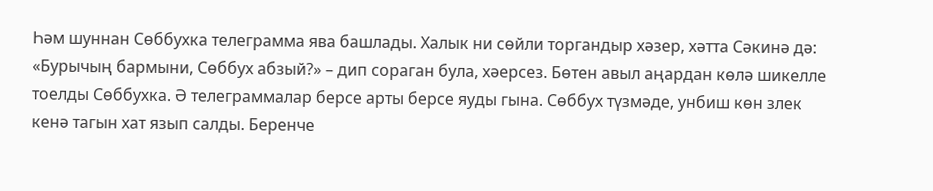Һәм шуннан Сөббухка телеграмма ява башлады. Халык ни сөйли торгандыр хәзер, хәтта Сәкинә дә: «Бурычың бармыни, Сөббух абзый?» – дип сораган була, хәерсез. Бөтен авыл аңардан көлә шикелле тоелды Сөббухка. Ә телеграммалар берсе арты берсе яуды гына. Сөббух түзмәде, унбиш көн злек кенә тагын хат язып салды. Беренче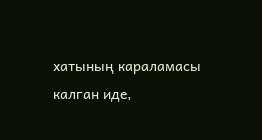хатының караламасы калган иде,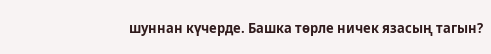шуннан күчерде. Башка төрле ничек язасың тагын?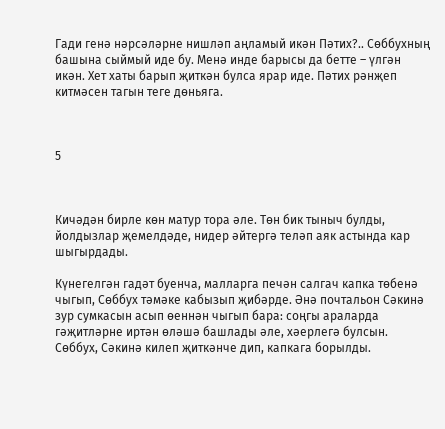Гади генә нәрсәләрне нишләп аңламый икән Пәтих?.. Сөббухның башына сыймый иде бу. Менә инде барысы да бетте – үлгән икән. Хет хаты барып җиткән булса ярар иде. Пәтих рәнҗеп китмәсен тагын теге дөньяга.



5



Кичәдән бирле көн матур тора әле. Төн бик тыныч булды, йолдызлар җемелдәде, нидер әйтергә теләп аяк астында кар шыгырдады.

Күнегелгән гадәт буенча, малларга печән салгач капка төбенә чыгып, Сөббух тәмәке кабызып җибәрде. Әнә почтальон Сәкинә зур сумкасын асып өеннән чыгып бара: соңгы араларда гәҗитләрне иртән өләшә башлады әле, хәерлегә булсын. Сөббух, Сәкинә килеп җиткәнче дип, капкага борылды.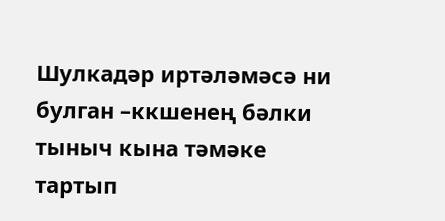Шулкадәр иртәләмәсә ни булган –ккшенең бәлки тыныч кына тәмәке тартып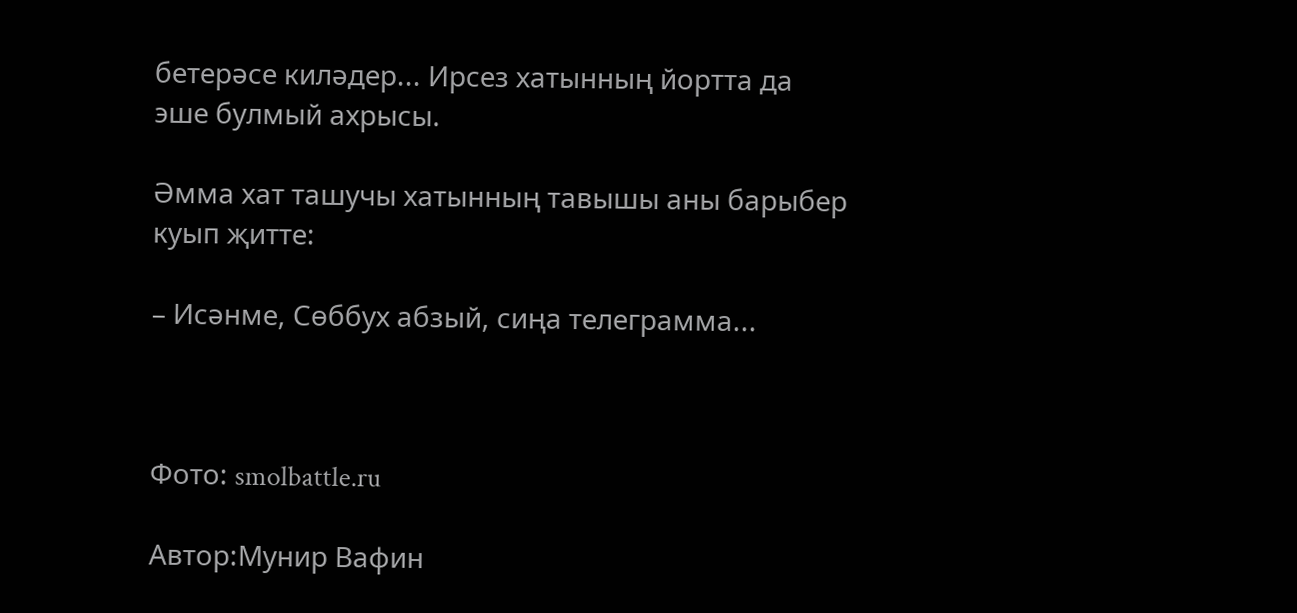бетерәсе киләдер... Ирсез хатынның йортта да эше булмый ахрысы.

Әмма хат ташучы хатынның тавышы аны барыбер куып җитте:

– Исәнме, Сөббух абзый, сиңа телеграмма...



Фото: smolbattle.ru

Автор:Мунир Вафин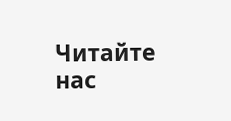Читайте нас